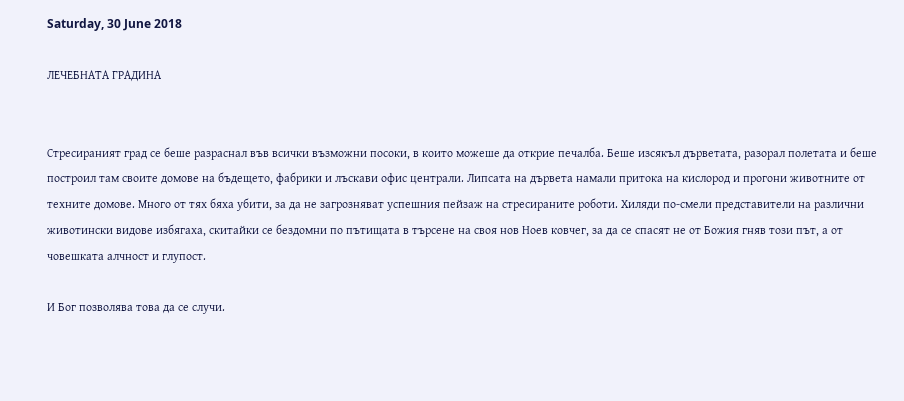Saturday, 30 June 2018

ЛЕЧЕБНАТА ГРАДИНА


Стресираният град се беше разраснал във всички възможни посоки, в които можеше да открие печалба. Беше изсякъл дърветата, разорал полетата и беше построил там своите домове на бъдещето, фабрики и лъскави офис централи. Липсата на дървета намали притока на кислород и прогони животните от техните домове. Много от тях бяха убити, за да не загрозняват успешния пейзаж на стресираните роботи. Хиляди по-смели представители на различни животински видове избягаха, скитайки се бездомни по пътищата в търсене на своя нов Ноев ковчег, за да се спасят не от Божия гняв този път, а от човешката алчност и глупост.

И Бог позволява това да се случи.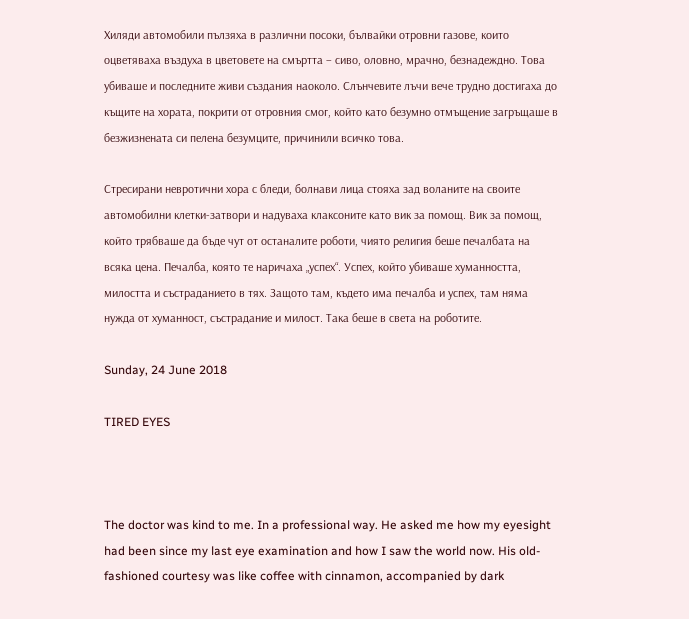Хиляди автомобили пълзяха в различни посоки, бълвайки отровни газове, които оцветяваха въздуха в цветовете на смъртта – сиво, оловно, мрачно, безнадеждно. Това убиваше и последните живи създания наоколо. Слънчевите лъчи вече трудно достигаха до къщите на хората, покрити от отровния смог, който като безумно отмъщение загръщаше в безжизнената си пелена безумците, причинили всичко това.

Стресирани невротични хора с бледи, болнави лица стояха зад воланите на своите автомобилни клетки-затвори и надуваха клаксоните като вик за помощ. Вик за помощ, който трябваше да бъде чут от останалите роботи, чиято религия беше печалбата на всяка цена. Печалба, която те наричаха „успех“. Успех, който убиваше хуманността, милостта и състраданието в тях. Защото там, където има печалба и успех, там няма нужда от хуманност, състрадание и милост. Така беше в света на роботите.

Sunday, 24 June 2018

TIRED EYES



The doctor was kind to me. In a professional way. He asked me how my eyesight had been since my last eye examination and how I saw the world now. His old-fashioned courtesy was like coffee with cinnamon, accompanied by dark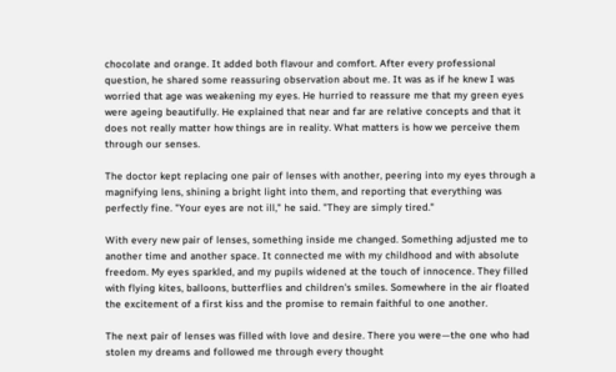chocolate and orange. It added both flavour and comfort. After every professional question, he shared some reassuring observation about me. It was as if he knew I was worried that age was weakening my eyes. He hurried to reassure me that my green eyes were ageing beautifully. He explained that near and far are relative concepts and that it does not really matter how things are in reality. What matters is how we perceive them through our senses.

The doctor kept replacing one pair of lenses with another, peering into my eyes through a magnifying lens, shining a bright light into them, and reporting that everything was perfectly fine. "Your eyes are not ill," he said. "They are simply tired."

With every new pair of lenses, something inside me changed. Something adjusted me to another time and another space. It connected me with my childhood and with absolute freedom. My eyes sparkled, and my pupils widened at the touch of innocence. They filled with flying kites, balloons, butterflies and children's smiles. Somewhere in the air floated the excitement of a first kiss and the promise to remain faithful to one another.

The next pair of lenses was filled with love and desire. There you were—the one who had stolen my dreams and followed me through every thought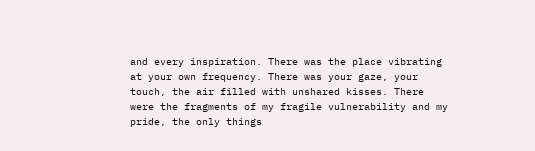and every inspiration. There was the place vibrating at your own frequency. There was your gaze, your touch, the air filled with unshared kisses. There were the fragments of my fragile vulnerability and my pride, the only things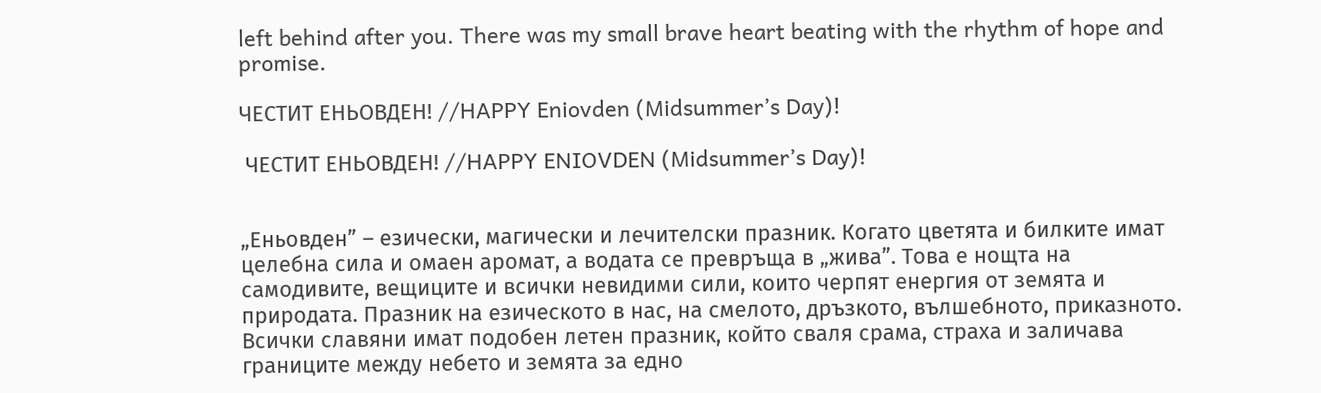left behind after you. There was my small brave heart beating with the rhythm of hope and promise.

ЧЕСТИТ ЕНЬОВДЕН! //HAPPY Eniovden (Midsummer’s Day)!

 ЧЕСТИТ ЕНЬОВДЕН! //HAPPY ENIOVDEN (Midsummer’s Day)!


„Еньовден” – езически, магически и лечителски празник. Когато цветята и билките имат целебна сила и омаен аромат, а водата се превръща в „жива”. Това е нощта на самодивите, вещиците и всички невидими сили, които черпят енергия от земята и природата. Празник на езическото в нас, на смелото, дръзкото, вълшебното, приказното.
Всички славяни имат подобен летен празник, който сваля срама, страха и заличава границите между небето и земята за едно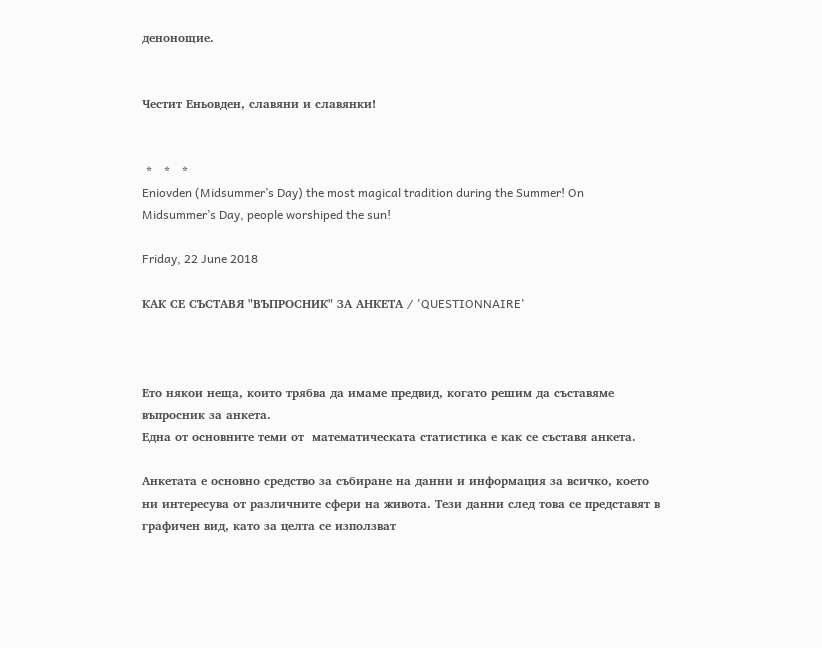денонощие.


Честит Еньовден, славяни и славянки!


 *   *   *
Eniovden (Midsummer’s Day) the most magical tradition during the Summer! On Midsummer’s Day, people worshiped the sun!

Friday, 22 June 2018

КАК СЕ СЪСТАВЯ "ВЪПРОСНИК" ЗА АНКЕТА / 'QUESTIONNAIRE'



Ето някои неща, които трябва да имаме предвид, когато решим да съставяме въпросник за анкета.
Една от основните теми от  математическата статистика е как се съставя анкета.

Анкетата е основно средство за събиране на данни и информация за всичко, което ни интересува от различните сфери на живота. Тези данни след това се представят в графичен вид, като за целта се използват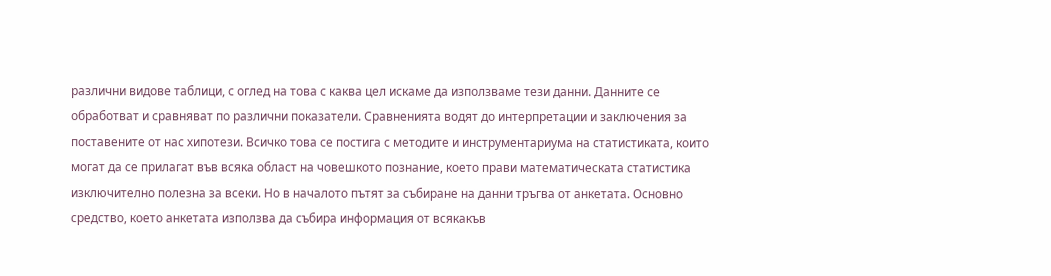различни видове таблици, с оглед на това с каква цел искаме да използваме тези данни. Данните се обработват и сравняват по различни показатели. Сравненията водят до интерпретации и заключения за поставените от нас хипотези. Всичко това се постига с методите и инструментариума на статистиката, които могат да се прилагат във всяка област на човешкото познание, което прави математическата статистика изключително полезна за всеки. Но в началото пътят за събиране на данни тръгва от анкетата. Основно средство, което анкетата използва да събира информация от всякакъв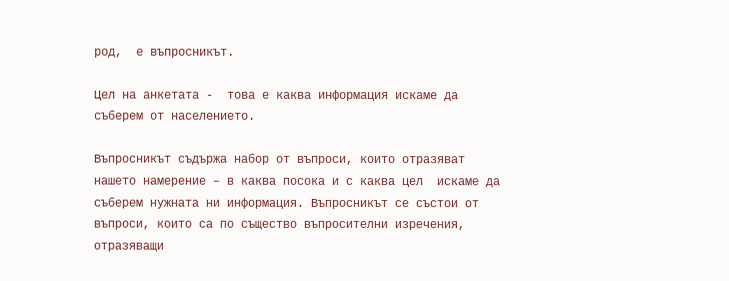род,  е въпросникът.

Цел на анкетата -  това е каква информация искаме да съберем от населението.

Въпросникът съдържа набор от въпроси, които отразяват нашето намерение – в каква посока и с каква цел  искаме да съберем нужната ни информация. Въпросникът се състои от въпроси, които са по същество въпросителни изречения, отразяващи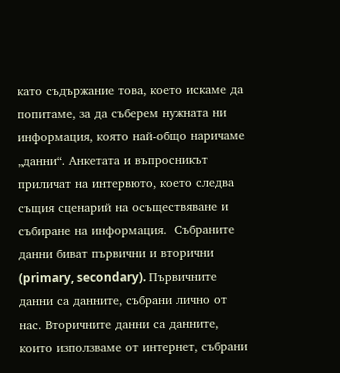като съдържание това, което искаме да попитаме, за да съберем нужната ни информация, която най-общо наричаме „данни“. Анкетата и въпросникът приличат на интервюто, което следва същия сценарий на осъществяване и събиране на информация.  Събраните данни биват първични и вторични (primary, secondary). Първичните данни са данните, събрани лично от нас. Вторичните данни са данните, които използваме от интернет, събрани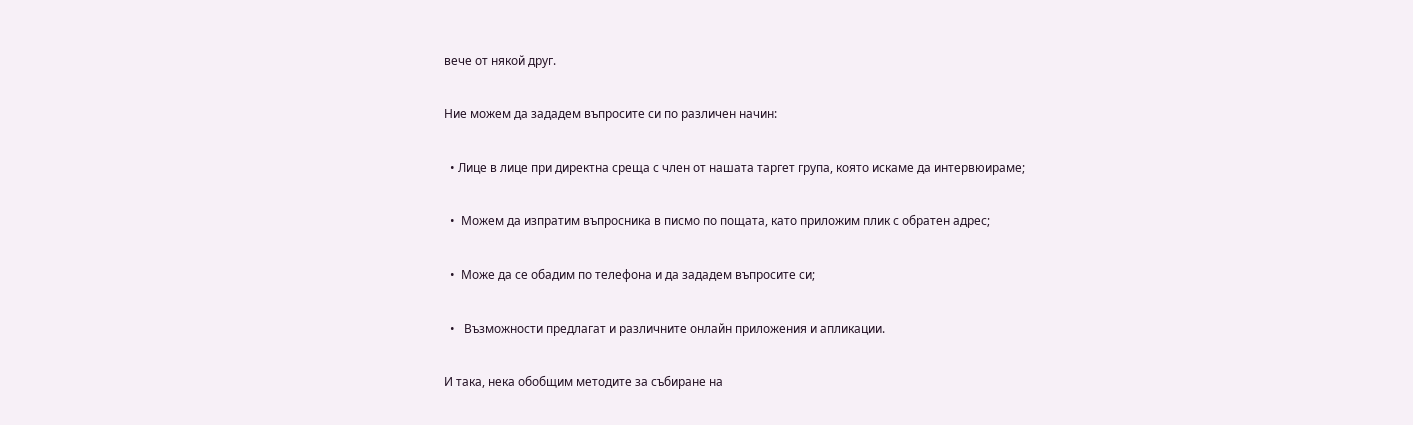вече от някой друг.

Ние можем да зададем въпросите си по различен начин:

  • Лице в лице при директна среща с член от нашата таргет група, която искаме да интервюираме;

  •  Можем да изпратим въпросника в писмо по пощата, като приложим плик с обратен адрес;

  •  Може да се обадим по телефона и да зададем въпросите си;

  •   Възможности предлагат и различните онлайн приложения и апликации.

И така, нека обобщим методите за събиране на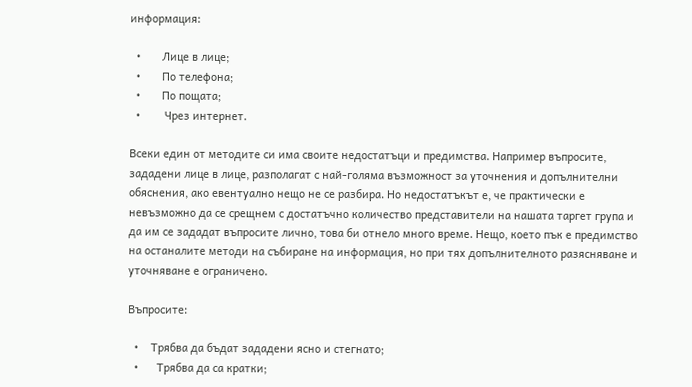информация:

  •       Лице в лице;
  •       По телефона;
  •       По пощата;
  •        Чрез интернет.

Всеки един от методите си има своите недостатъци и предимства. Например въпросите, зададени лице в лице, разполагат с най-голяма възможност за уточнения и допълнителни обяснения, ако евентуално нещо не се разбира. Но недостатъкът е, че практически е невъзможно да се срещнем с достатъчно количество представители на нашата таргет група и да им се зададат въпросите лично, това би отнело много време. Нещо, което пък е предимство на останалите методи на събиране на информация, но при тях допълнителното разясняване и уточняване е ограничено.

Въпросите:

  •    Трябва да бъдат зададени ясно и стегнато;
  •      Трябва да са кратки;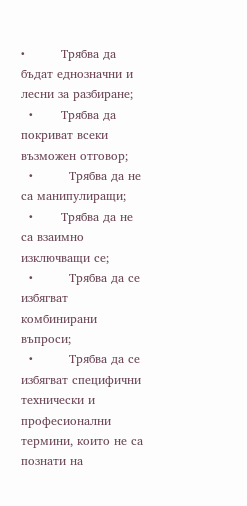•         Трябва да бъдат еднозначни и лесни за разбиране;
  •       Трябва да покриват всеки възможен отговор;
  •         Трябва да не са манипулиращи;
  •       Трябва да не са взаимно изключващи се;
  •         Трябва да се избягват комбинирани въпроси;
  •         Трябва да се избягват специфични технически и професионални термини, които не са познати на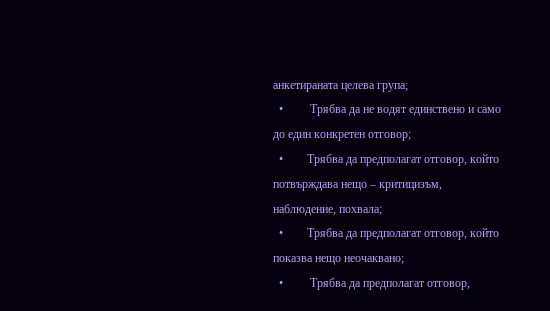анкетираната целева група;
  •         Трябва да не водят единствено и само до един конкретен отговор;
  •        Трябва да предполагат отговор, който потвърждава нещо – критицизъм, наблюдение, похвала;
  •        Трябва да предполагат отговор, който показва нещо неочаквано;
  •         Трябва да предполагат отговор,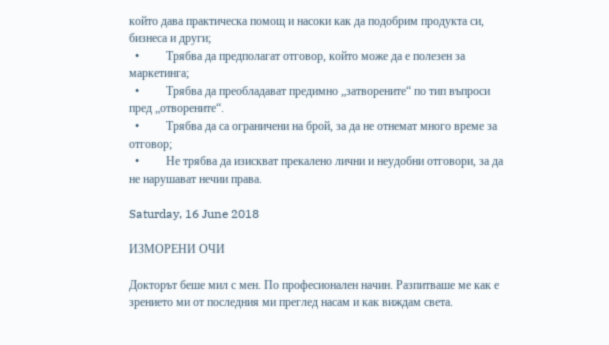който дава практическа помощ и насоки как да подобрим продукта си, бизнеса и други;
  •         Трябва да предполагат отговор, който може да е полезен за маркетинга;
  •         Трябва да преобладават предимно „затворените“ по тип въпроси пред „отворените“.
  •         Трябва да са ограничени на брой, за да не отнемат много време за отговор;
  •         Не трябва да изискват прекалено лични и неудобни отговори, за да не нарушават нечии права.

Saturday, 16 June 2018

ИЗМОРЕНИ ОЧИ

Докторът беше мил с мен. По професионален начин. Разпитваше ме как е зрението ми от последния ми преглед насам и как виждам света.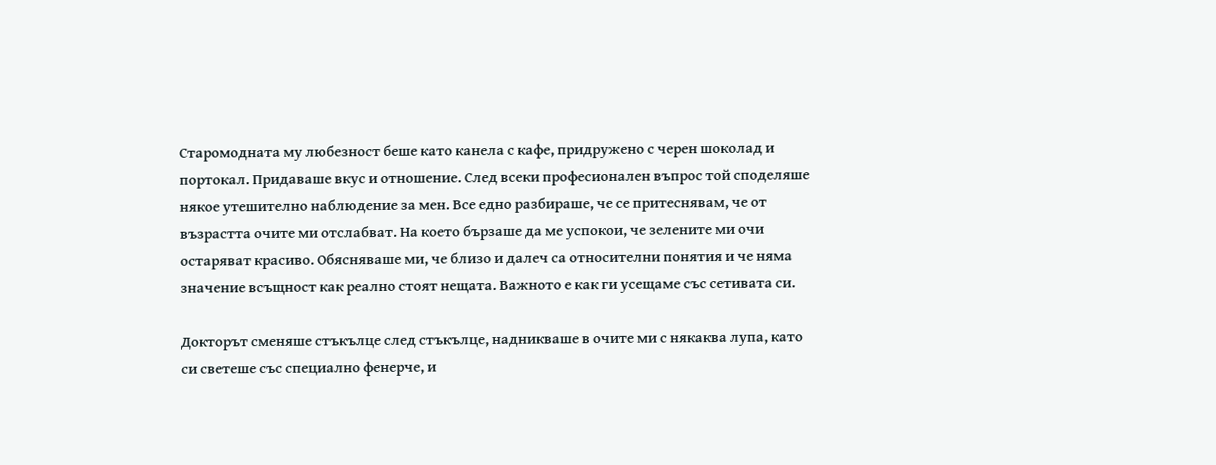Старомодната му любезност беше като канела с кафе, придружено с черен шоколад и портокал. Придаваше вкус и отношение. След всеки професионален въпрос той споделяше някое утешително наблюдение за мен. Все едно разбираше, че се притеснявам, че от възрастта очите ми отслабват. На което бързаше да ме успокои, че зелените ми очи остаряват красиво. Обясняваше ми, че близо и далеч са относителни понятия и че няма значение всъщност как реално стоят нещата. Важното е как ги усещаме със сетивата си.

Докторът сменяше стъкълце след стъкълце, надникваше в очите ми с някаква лупа, като си светеше със специално фенерче, и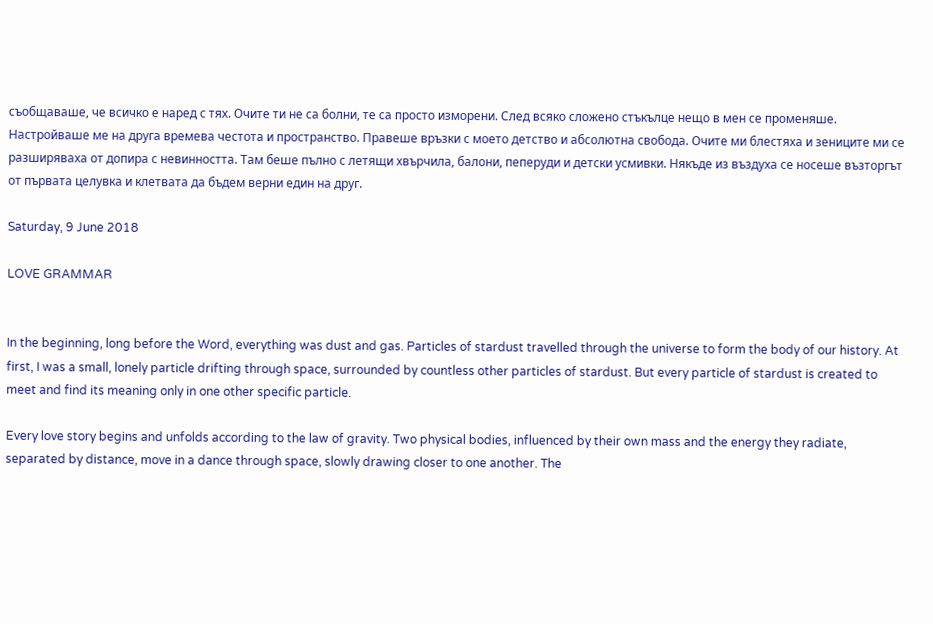съобщаваше, че всичко е наред с тях. Очите ти не са болни, те са просто изморени. След всяко сложено стъкълце нещо в мен се променяше. Настройваше ме на друга времева честота и пространство. Правеше връзки с моето детство и абсолютна свобода. Очите ми блестяха и зениците ми се разширяваха от допира с невинността. Там беше пълно с летящи хвърчила, балони, пеперуди и детски усмивки. Някъде из въздуха се носеше възторгът от първата целувка и клетвата да бъдем верни един на друг.

Saturday, 9 June 2018

LOVE GRAMMAR


In the beginning, long before the Word, everything was dust and gas. Particles of stardust travelled through the universe to form the body of our history. At first, I was a small, lonely particle drifting through space, surrounded by countless other particles of stardust. But every particle of stardust is created to meet and find its meaning only in one other specific particle.

Every love story begins and unfolds according to the law of gravity. Two physical bodies, influenced by their own mass and the energy they radiate, separated by distance, move in a dance through space, slowly drawing closer to one another. The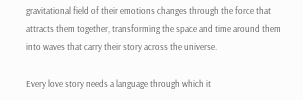gravitational field of their emotions changes through the force that attracts them together, transforming the space and time around them into waves that carry their story across the universe.

Every love story needs a language through which it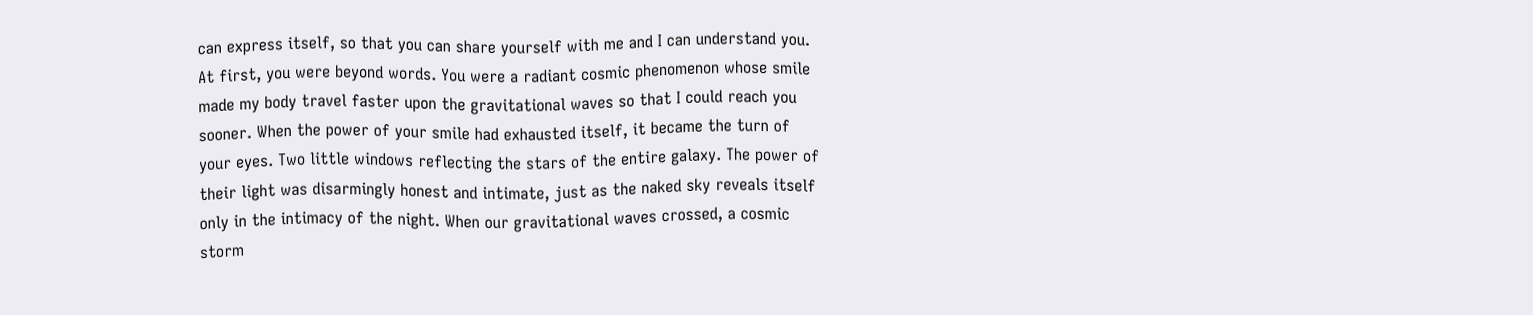can express itself, so that you can share yourself with me and I can understand you. At first, you were beyond words. You were a radiant cosmic phenomenon whose smile made my body travel faster upon the gravitational waves so that I could reach you sooner. When the power of your smile had exhausted itself, it became the turn of your eyes. Two little windows reflecting the stars of the entire galaxy. The power of their light was disarmingly honest and intimate, just as the naked sky reveals itself only in the intimacy of the night. When our gravitational waves crossed, a cosmic storm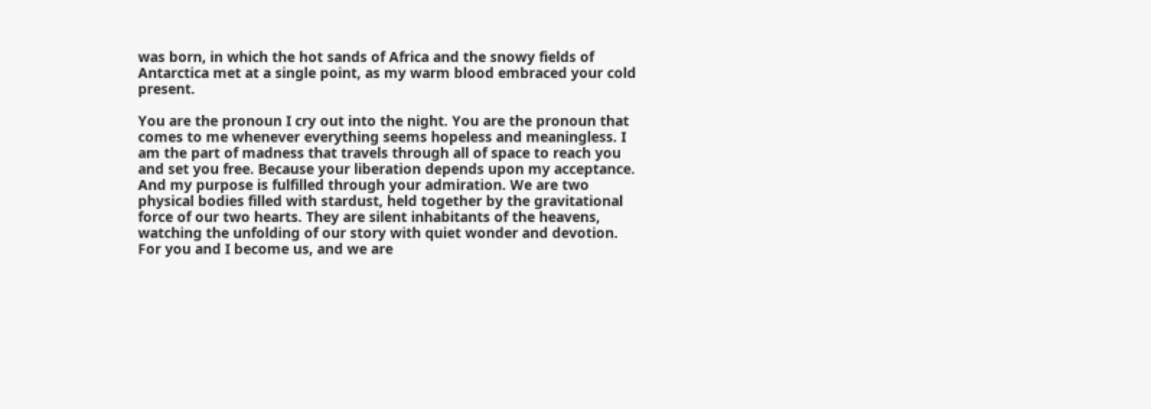was born, in which the hot sands of Africa and the snowy fields of Antarctica met at a single point, as my warm blood embraced your cold present.

You are the pronoun I cry out into the night. You are the pronoun that comes to me whenever everything seems hopeless and meaningless. I am the part of madness that travels through all of space to reach you and set you free. Because your liberation depends upon my acceptance. And my purpose is fulfilled through your admiration. We are two physical bodies filled with stardust, held together by the gravitational force of our two hearts. They are silent inhabitants of the heavens, watching the unfolding of our story with quiet wonder and devotion. For you and I become us, and we are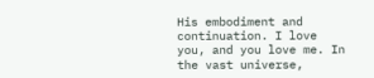His embodiment and continuation. I love you, and you love me. In the vast universe,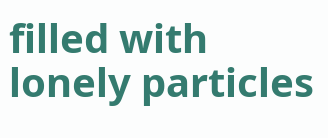filled with lonely particles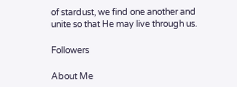of stardust, we find one another and unite so that He may live through us.

Followers

About Me